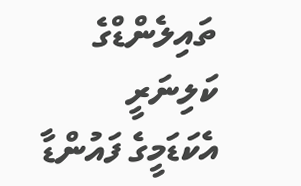ތައިލެންޑްގެ ކަލިނަރީ އެކަޑަމީގެ ފައުންޑާ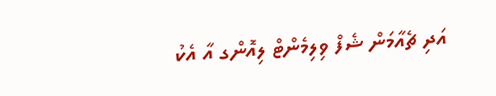އަދި ޗެއާމަން ޝެފް ވިލިމެންޓް ލިއޮންގ އާ އެކު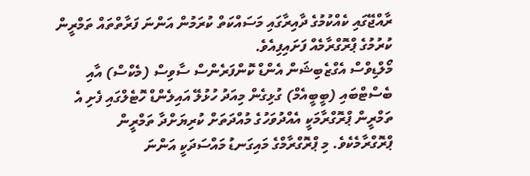ރާއްޖޭގައި ކެއްކުމުގެ ދާއިރާގައި މަސައްކަތް ކުރަމުން އަންނަ ފަރާތްތައް ތަމްރީން ކުރުމުގެ ޕްރޮގްރާމެއް ފަށައިފިއެވެ.
މޯލްޑިވްސް އެގްޒެބިޝަން އެންޑް ކޮންފަރެންސް ސާވިސް (މެކްސް) އާއި ބެސްޓްބައި (ބީބީއެމް) ގުޅިގެން މިއަދު ހުޅުލޭ އައިލެންޑް ހޮޓެލްގައި ފެށި އެ ތަމްރީން ޕްރޮގްރާމަކީ އެއްދުވަހުގެ މުއްދަތަށް ކުރިޔަށްދާ ތަމްރީން ޕްރޮގްރާމެކެވެ. މި ޕްރޮގްރާމްގެ މައިގަނޑު މައްސަދަކީ އަންނަ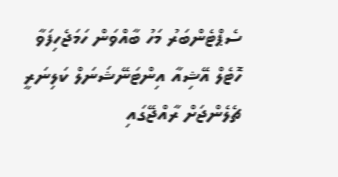ސެޕްޓެންބަރު މަހު ބާއްވަން ހަމަޖެހިފަވާ ހޮޓެލް އޭޝިއާ އިންޓަނޭޝަނަލް ކަލިނަރީ ޗެލެންޖަށް ރާއްޖޭގައި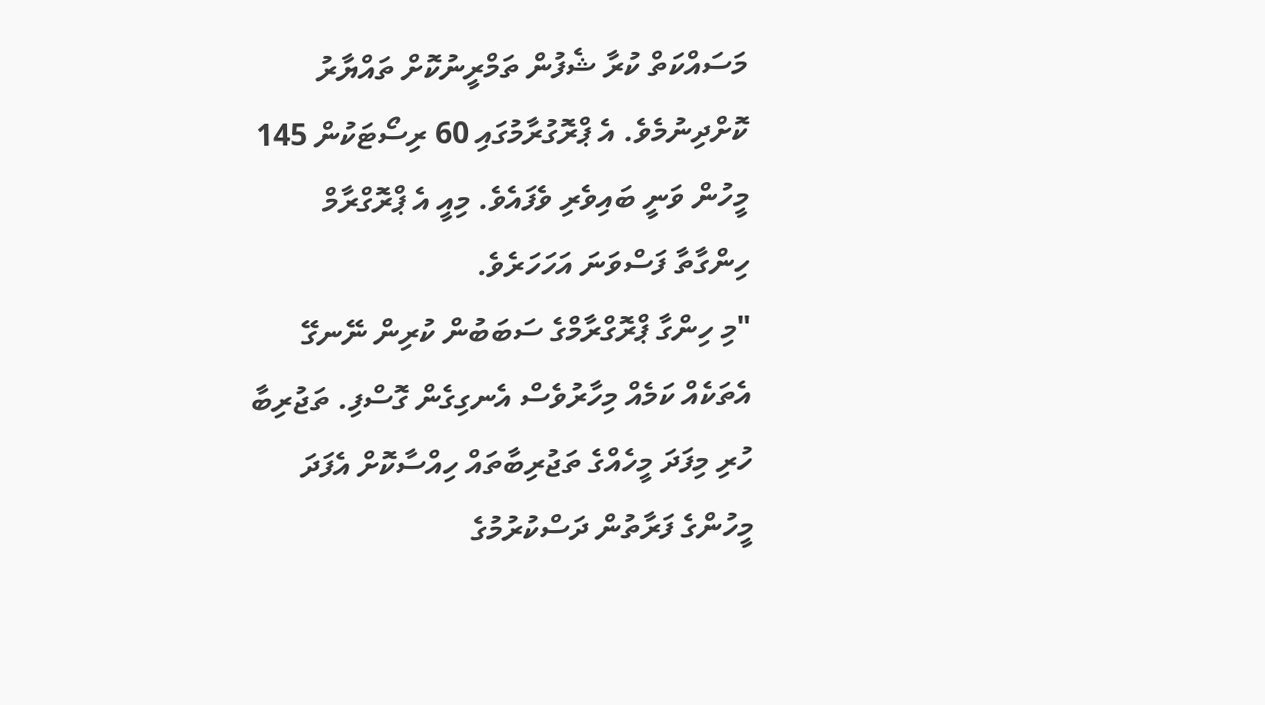މަސައްކަތް ކުރާ ޝެފުން ތަމްރީނުކޮށް ތައްޔާރު ކޮށްދިނުމެވެ. އެ ޕްރޮގުރާމުގައި 60 ރިސޯޓަކުން 145 މީހުން ވަނީ ބައިވެރި ވެފައެވެ. މިއީ އެ ޕްރޮގްރާމް ހިންގާތާ ފަސްވަނަ އަހަހަރެވެ.
"މި ހިންގާ ޕްރޮގްރާމްގެ ސަބަބުން ކުރިން ނޭނގޭ އެތަކެއް ކަމެއް މިހާރުވެސް އެނގިގެން ގޮސްފި. ތަޖުރިބާ ހުރި މިފަދަ މީހެއްގެ ތަޖުރިބާތައް ހިއްސާކޮށް އެފަދަ މީހުންގެ ފަރާތުން ދަސްކުރުމުގެ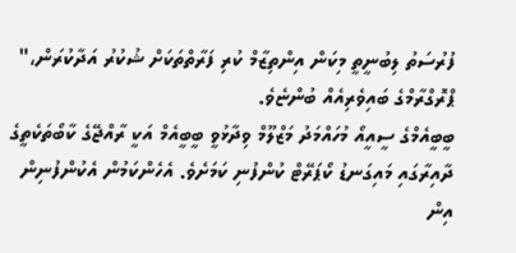ފުރުސަތު ލިބުނީތީ މިކަން އިންތިޒާމް ކުރި ފަރާތްތަކަށް ޝުކުރު އަދާކުރަން،" ޕްރޮގްރާމްގެ ބައިވެރިއެއް ބުންޏެވެ.
ބީބީއެމްގެ ސީއީއޯ މުހައްމަދު މަޒްލޫމް ވިދާޅުވީ ބީބީއެމް އަކީ ރާއްޖޭގެ ކާބޯތަކެތީގެ ދާއިރާގައި މައިގަނޑު ކޯޕަރޭޓް ކުންފުނި ކަމަށެވެ. އެހެންކަމުން އެކުންފުނިން އިން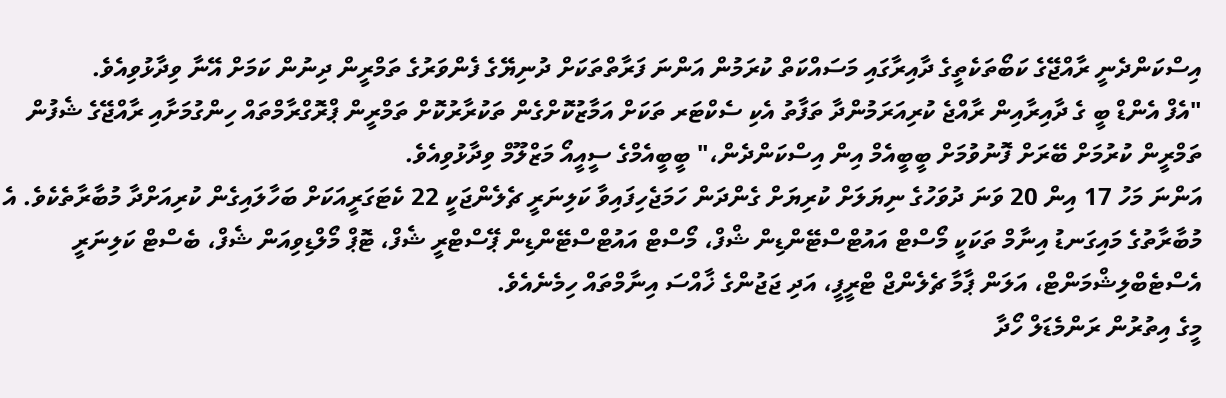އިސްކަންދެނީ ރާއްޖޭގެ ކަބޯތަކެތީގެ ދާއިރާގައި މަސައްކަތް ކުރަމުން އަންނަ ފަރާތްތަކަށް ދުނިޔޭގެ ފެންވަރުގެ ތަމްރީން ދިނުން ކަމަށް އޭނާ ވިދާޅުވިއެވެ.
"އެފް އެންޑް ބީ ގެ ދާއިރާއިން ރާއްޖެ ކުރިއަރަމުންދާ ތަފާތު އެކި ސެކްޓަރ ތަކަށް އަމާޒުކޮށްގެން ތަކުރާރުކޮށް ތަމްރީން ޕްރޮގްރާމްތައް ހިންގުމަށާއި ރާއްޖޭގެ ޝެފުން ތަމްރީން ކުރުމަށް ބޭރަށް ފޮނުވުމަށް ބީބީއެމް އިން އިސްކަންދެން،" ބީބީއެމްގެ ސީއީއޯ މަޒްލޫމް ވިދާޅުވިއެވެ.
އަންނަ މަހު 17 އިން 20 ވަނަ ދުވަހުގެ ނިޔަލަށް ކުރިޔަށް ގެންދަން ހަމަޖެހިފައިވާ ކަލިނަރީ ޗެލެންޖަކީ 22 ކެޓަގަރީއަކަށް ބަހާލައިގެން ކުރިއަށްދާ މުބާރާތެކެވެ. އެ މުބާރާތުގެ މައިގަނޑު އިނާމް ތަކަކީ މޯސްޓް އައުޓްސްޓޭންޑިން ޝްފް، މޯސްޓް އައުޓްސްޓޭންޑިން ޕޭސްޓްރީ ޝެފް، ޓޮޕް މޯލްޑިވިއަން ޝެފް، ބެސްޓް ކަލިނަރީ އެސްޓެބްލިޝްމަންޓް، އަލަން ޕާމާ ޗެލެންޖް ޓްރީފީ، އަދި ޖަޖުންގެ ޚާއްސަ އިނާމްތައް ހިމެނެއެވެ.
މީގެ އިތުރުން ރަންމެޑަލް ހޯދާ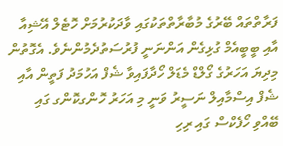ފަރާތްތައް ބޭރުގެ މުބާރާތްތަކުގައި ވާދަކުރުމަށް ހޮޓެލް އޭޝިއާ އާއި ބީބީއެމް ގުޅިގެން އަންނަނީ ފުރުސަތުދެމުންނެވެ. އެގޮތުން މިދިޔަ އަހަރުގެ ގޯލްޑް މެޑަލް ހޯދާފައިވާ ޝެފް އަހުމަދު ފަތީން އާއި ޝެފް އިސްމާއިލް ނަސީރު ވަނީ މި އަހަރު ހޮންގކޮންގ ގައި ބޭއްވި ހޯފެކްސް ގައި ރިހި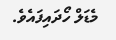މެޑަލް ހޯދައިފައެވެ.